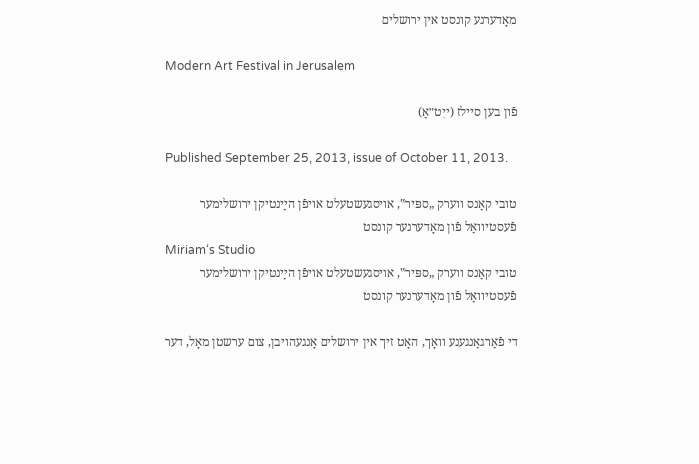מאָדערנע קונסט אין ירושלים

Modern Art Festival in Jerusalem

פֿון בען סיילז (ייִט״אַ)

Published September 25, 2013, issue of October 11, 2013.

טובי קאַנס ווערק „ספּיר‟, אויסגעשטעלט אויפֿן הײַנטיקן ירושלימער פֿעסטיוואַל פֿון מאָדערנער קונסט
Miriam‘s Studio
טובי קאַנס ווערק „ספּיר‟, אויסגעשטעלט אויפֿן הײַנטיקן ירושלימער פֿעסטיוואַל פֿון מאָדערנער קונסט

די פֿאַרגאַנגענע וואָך, האָט זיך אין ירושלים אָנגעהויבן, צום ערשטן מאָל, דער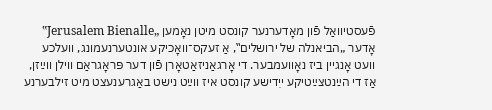פֿעסטיוואַל פֿון מאָדערנער קונסט מיטן נאָמען „Jerusalem Bienalle‟ אָדער „הביאנלה של ירושלים‟, אַ זעקס־וואָכיקע אונטערנעמונג, וועלכע וועט אָנגיין ביז נאָוועמבער. די אָרגאַניזאַטאָרן פֿון דער פּראָגראַם ווילן ווײַזן, אַז די הײַנטצײַטיקע ייִדישע קונסט איז ווײַט נישט באַגרענעצט מיט זילבערנע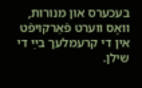בעכערס און מנורות, וואָס ווערט פֿאַרקויפֿט אין די קרעמלעך בײַ די שילן.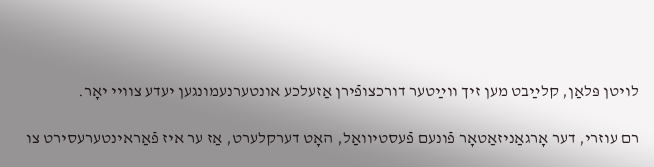לויטן פּלאַן, קלײַבט מען זיך ווײַטער דורכצופֿירן אַזעלכע אונטערנעמונגען יעדע צוויי יאָר.

רם עוזרי, דער אָרגאַניזאַטאָר פֿונעם פֿעסטיוואַל, האָט דערקלערט, אַז ער איז פֿאַראינטערעסירט צו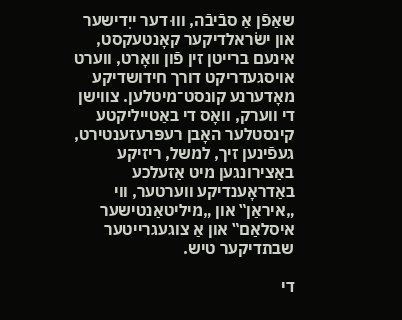שאַפֿן אַ סבֿיבֿה, וווּ דער ייִדישער און ישׂראלדיקער קאָנטעקסט, אינעם ברייטן זין פֿון וואָרט, ווערט אויסגעדריקט דורך חידושדיקע מאָדערנע קונסט־מיטלען. צווישן די ווערק, וואָס די באַטייליקטע קינסטלער האָבן רעפּרעזענטירט, געפֿינען זיך, למשל, ריזיקע באַצירונגען מיט אַזעלכע באַדראָענדיקע ווערטער, ווי „איראַן‟ און „מיליטאַנטישער איסלאַם‟ און אַ צוגעגרייטער שבתדיקער טיש.

די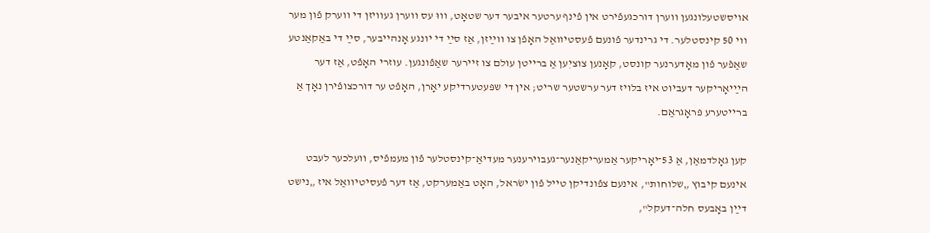אויסשטעלונגען ווערן דורכגעפֿירט אין פֿינף ערטער איבער דער שטאָט, וווּ עס ווערן געוויזן די ווערק פֿון מער ווי 50 קינסטלער. די גרינדער פֿונעם פֿעסטיוואַל האָפֿן צו ווײַזן, אַז סײַ די יונגע אָנהייבער, סײַ די באַקאַנטע שאַפֿער פֿון מאָדערנער קונסט, קאָנען צוציִען אַ ברייטן עולם צו זיירער שאַפֿונגען. עוזרי האָפֿט, אַז דער הײַיאָריקער דעביוט איז בלויז דער ערשטער שריט; אין די שפּעטערדיקע יאָרן, האָפֿט ער דורכצופֿירן נאָך אַ ברייטערע פּראָגראַם.

קען גאָלדמאַן, אַ 53־יאָריקער אַמעריקאַנער־געבוירענער מעדיאַ־קינסטלער פֿון מעמפֿיס, וועלכער לעבט אינעם קיבוץ „שלוחות‟, אינעם צפֿונדיקן טייל פֿון ישׂראל, האָט באַמערקט, אַז דער פֿעסיטיוואַל איז „נישט דײַן באָבעס חלה־דעקל‟,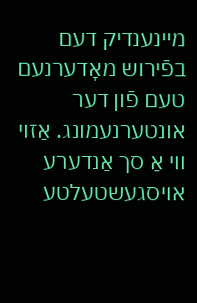מיינענדיק דעם בפֿירוש מאָדערנעם טעם פֿון דער אונטערנעמונג. אַזוי ווי אַ סך אַנדערע אויסגעשטעלטע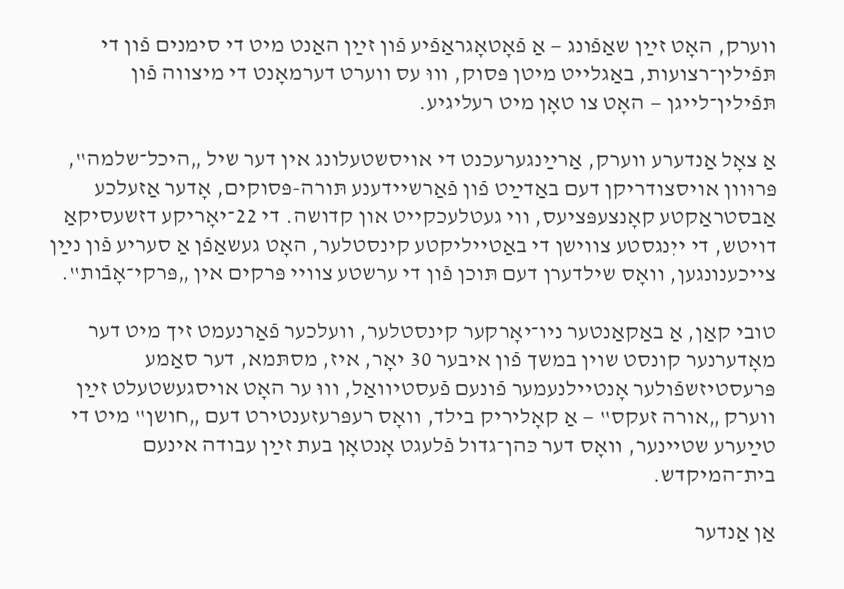ווערק, האָט זײַן שאַפֿונג — אַ פֿאָטאָגראַפֿיע פֿון זײַן האַנט מיט די סימנים פֿון די תּפֿילין־רצועות, באַגלייט מיטן פּסוק, וווּ עס ווערט דערמאָנט די מיצווה פֿון תּפֿילין־לייגן — האָט צו טאָן מיט רעליגיע.

אַ צאָל אַנדערע ווערק, אַרײַנגערעכנט די אויסשטעלונג אין דער שיל „היכל־שלמה‟, פּרוּוון אויסצודריקן דעם באַדײַט פֿון פֿאַרשיידענע תּורה-פּסוקים, אָדער אַזעלכע אַבסטראַקטע קאָנצעפּציעס, ווי געטלעכקייט און קדושה. די 22־יאָריקע דזשעסיקאַ דויטש, די ייִנגסטע צווישן די באַטייליקטע קינסטלער, האָט געשאַפֿן אַ סעריע פֿון נײַן צייכענונגען, וואָס שילדערן דעם תּוכן פֿון די ערשטע צוויי פּרקים אין „פּרקי־אָבֿות‟.

טובי קאַן, אַ באַקאַנטער ניו־יאָרקער קינסטלער, וועלכער פֿאַרנעמט זיך מיט דער מאָדערנער קונסט שוין במשך פֿון איבער 30 יאָר, איז, מסתּמא, דער סאַמע פּרעסטיזשפֿולער אָנטיילנעמער פֿונעם פֿעסטיוואַל, וווּ ער האָט אויסגעשטעלט זײַן ווערק „אורה זעקס‟ — אַ קאָליריק בילד, וואָס רעפּרעזענטירט דעם „חושן‟ מיט די טײַערע שטיינער, וואָס דער כּהן־גדול פֿלעגט אָנטאָן בעת זײַן עבודה אינעם בית־המיקדש.

אַן אַנדער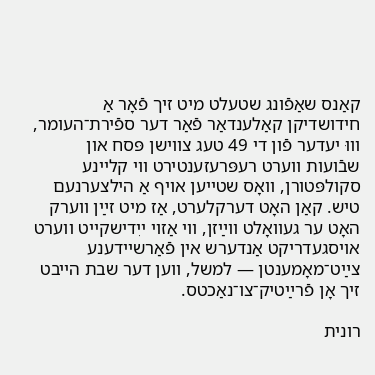קאַנס שאַפֿונג שטעלט מיט זיך פֿאָר אַ חידושדיקן קאַלענדאַר פֿאַר דער ספֿירת־העומר, וווּ יעדער פֿון די 49 טעג צווישן פּסח און שבֿועות ווערט רעפּרעזענטירט ווי קליינע סקולפּטורן, וואָס שטייען אויף אַ הילצערנעם טיש. קאַן האָט דערקלערט, אַז מיט זײַן ווערק האָט ער געוואָלט ווײַזן, ווי אַזוי ייִדישקייט ווערט אויסגעדריקט אַנדערש אין פֿאַרשיידענע צײַט־מאָמענטן — למשל, ווען דער שבת הייבט זיך אָן פֿרײַטיק־צו־נאַכטס.

רונית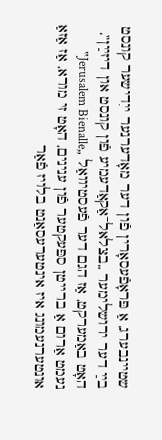שטיינבערג, אַ פּראָפֿעסאָרין פֿון דער מאָדערנער ייִדישער קונסט בײַ דער ירושלימער „בצלאל־אַקאַדעמיע פֿון קונסט און דיזײַן‟, האָט באַמערקט, אַז הגם דער פֿעסטיוואַל „Jerusalem Bienalle‟ נעמט אַרום אַ ברייטן ספּעקטער פֿון ענינים, האָט זי מורא, אַז אַזאַ אונטערנעמונג איז אינטערעסאַנט בלויז פֿאַר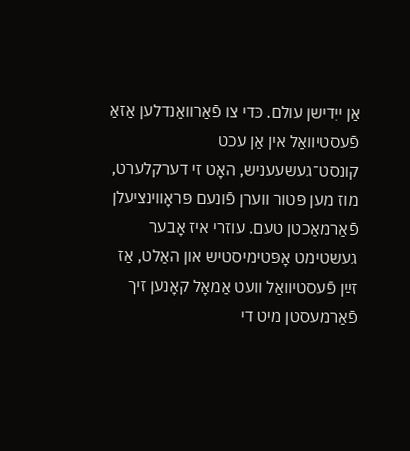אַן ייִדישן עולם. כּדי צו פֿאַרוואַנדלען אַזאַ פֿעסטיוואַל אין אַן עכט קונסט־געשעעניש, האָט זי דערקלערט, מוז מען פּטור ווערן פֿונעם פּראָווינציעלן פֿאַרמאַכטן טעם. עוזרי איז אָבער געשטימט אָפּטימיסטיש און האַלט, אַז זײַן פֿעסטיוואַל וועט אַמאָל קאָנען זיך פֿאַרמעסטן מיט די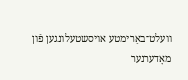וועלט־באַרימטע אויסשטעלונגען פֿון מאָדערנער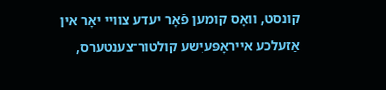קונסט, וואָס קומען פֿאָר יעדע צוויי יאָר אין אַזעלכע אייראָפּעיִשע קולטור־צענטערס,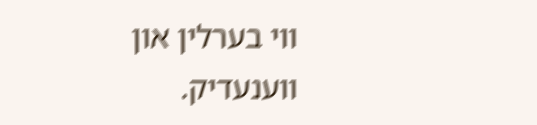ווי בערלין און ווענעדיק.